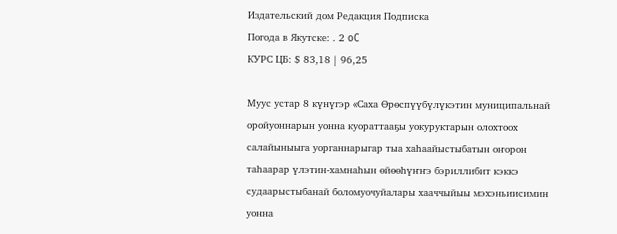Издательский дом Редакция Подписка
Погода в Якутске: . 2 oC
КУРС ЦБ: $ 83,18 | 96,25

Муус устар 8 күнүгэр «Саха Өрөспүүбүлүкэтин муниципальнай оройуоннарын уонна куораттааҕы уокуруктарын олохтоох салайыныыга уорганнарыгар тыа хаһаайыстыбатын оҥорон таһаарар үлэтин-хамнаһын өйөөһүҥҥэ бэриллибит кэккэ судаарыстыбанай боломуочуйалары хааччыйыы мэхэньиисимин уонна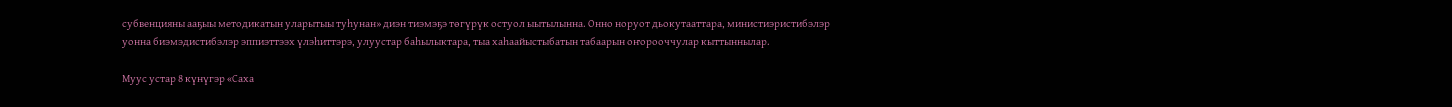субвенцияны ааҕыы методикатын уларытыы туһунан» диэн тиэмэҕэ төгүрүк остуол ыытылынна. Онно норуот дьокутааттара, министиэристибэлэр уонна биэмэдистибэлэр эппиэттээх үлэһиттэрэ, улуустар баһылыктара, тыа хаһаайыстыбатын табаарын оҥорооччулар кыттыннылар.

Муус устар 8 күнүгэр «Саха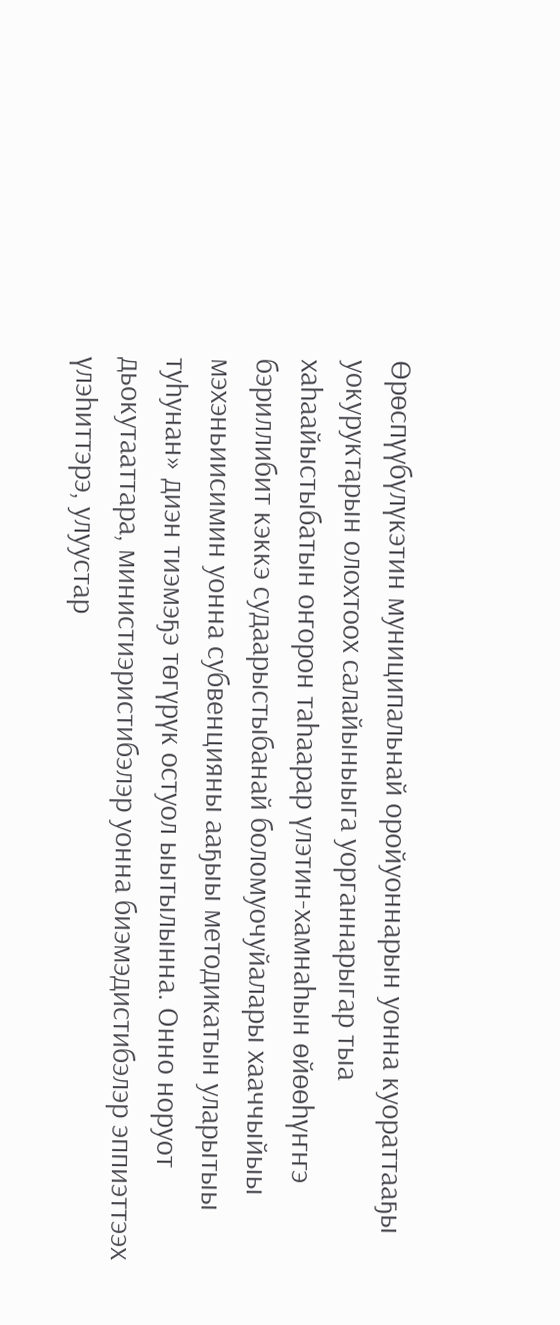Өрөспүүбүлүкэтин муниципальнай оройуоннарын уонна куораттааҕы уокуруктарын олохтоох салайыныыга уорганнарыгар тыа хаһаайыстыбатын оҥорон таһаарар үлэтин-хамнаһын өйөөһүҥҥэ бэриллибит кэккэ судаарыстыбанай боломуочуйалары хааччыйыы мэхэньиисимин уонна субвенцияны ааҕыы методикатын уларытыы туһунан» диэн тиэмэҕэ төгүрүк остуол ыытылынна. Онно норуот дьокутааттара, министиэристибэлэр уонна биэмэдистибэлэр эппиэттээх үлэһиттэрэ, улуустар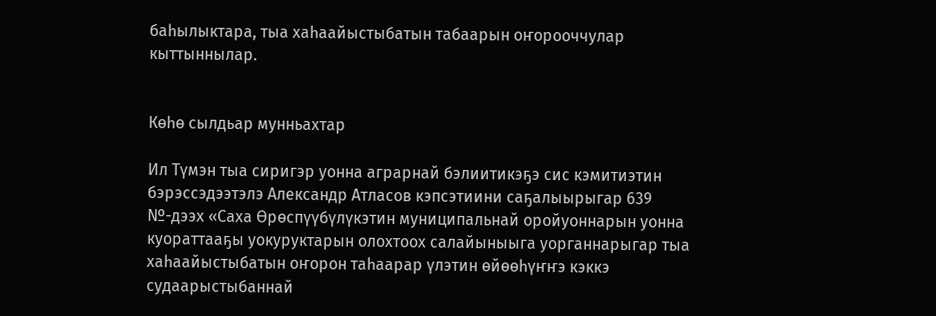баһылыктара, тыа хаһаайыстыбатын табаарын оҥорооччулар кыттыннылар.


Көһө сылдьар мунньахтар

Ил Түмэн тыа сиригэр уонна аграрнай бэлиитикэҕэ сис кэмитиэтин бэрэссэдээтэлэ Александр Атласов кэпсэтиини саҕалыырыгар 639 №-дээх «Саха Өрөспүүбүлүкэтин муниципальнай оройуоннарын уонна куораттааҕы уокуруктарын олохтоох салайыныыга уорганнарыгар тыа хаһаайыстыбатын оҥорон таһаарар үлэтин өйөөһүҥҥэ кэккэ судаарыстыбаннай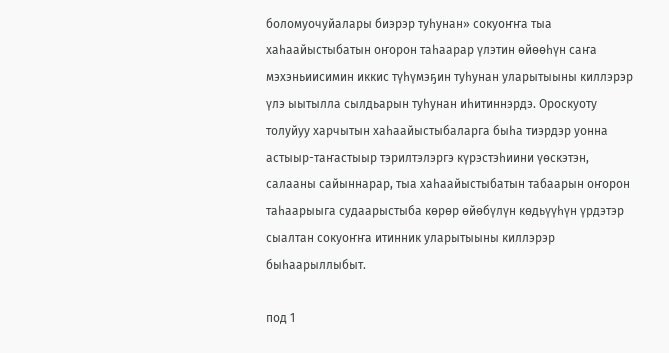боломуочуйалары биэрэр туһунан» сокуоҥҥа тыа хаһаайыстыбатын оҥорон таһаарар үлэтин өйөөһүн саҥа мэхэньиисимин иккис түһүмэҕин туһунан уларытыыны киллэрэр үлэ ыытылла сылдьарын туһунан иһитиннэрдэ. Ороскуоту толуйуу харчытын хаһаайыстыбаларга быһа тиэрдэр уонна астыыр-таҥастыыр тэрилтэлэргэ күрэстэһиини үөскэтэн, салааны сайыннарар, тыа хаһаайыстыбатын табаарын оҥорон таһаарыыга судаарыстыба көрөр өйөбүлүн көдьүүһүн үрдэтэр сыалтан сокуоҥҥа итинник уларытыыны киллэрэр быһаарыллыбыт.

под 1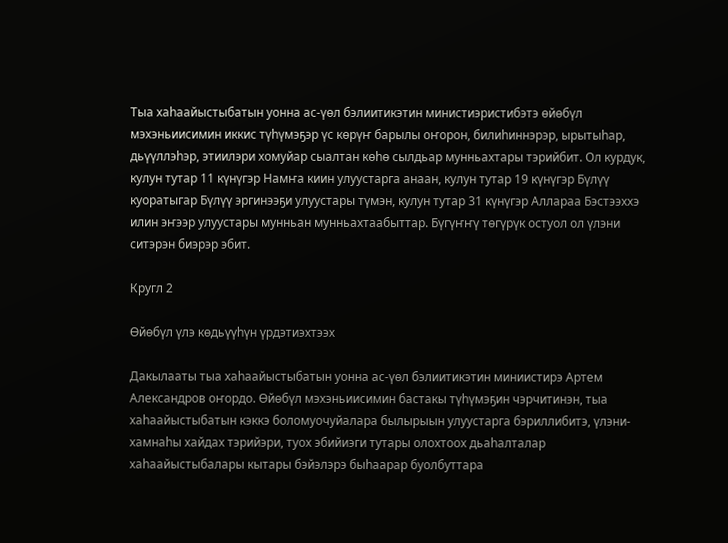Тыа хаһаайыстыбатын уонна ас-үөл бэлиитикэтин министиэристибэтэ өйөбүл мэхэньиисимин иккис түһүмэҕэр үс көрүҥ барылы оҥорон, билиһиннэрэр, ырытыһар, дьүүллэһэр, этиилэри хомуйар сыалтан көһө сылдьар мунньахтары тэрийбит. Ол курдук, кулун тутар 11 күнүгэр Намҥа киин улуустарга анаан, кулун тутар 19 күнүгэр Бүлүү куоратыгар Бүлүү эргинээҕи улуустары түмэн, кулун тутар 31 күнүгэр Аллараа Бэстээххэ илин эҥээр улуустары мунньан мунньахтаабыттар. Бүгүҥҥү төгүрүк остуол ол үлэни ситэрэн биэрэр эбит.

Кругл 2

Өйөбүл үлэ көдьүүһүн үрдэтиэхтээх

Дакылааты тыа хаһаайыстыбатын уонна ас-үөл бэлиитикэтин миниистирэ Артем Александров оҥордо. Өйөбүл мэхэньиисимин бастакы түһүмэҕин чэрчитинэн, тыа хаһаайыстыбатын кэккэ боломуочуйалара былырыын улуустарга бэриллибитэ, үлэни-хамнаһы хайдах тэрийэри, туох эбийиэги тутары олохтоох дьаһалталар хаһаайыстыбалары кытары бэйэлэрэ быһаарар буолбуттара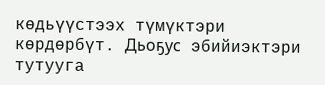көдьүүстээх түмүктэри көрдөрбүт. Дьоҕус эбийиэктэри тутууга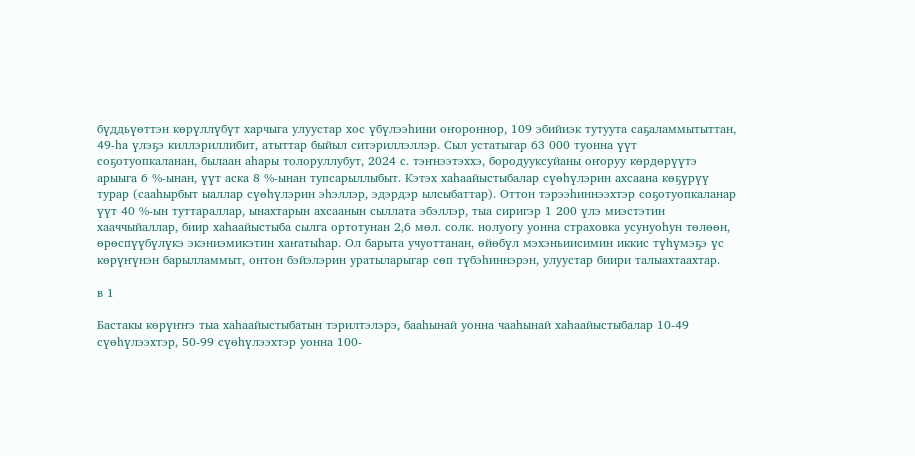бүддьүөттэн көрүллүбүт харчыга улуустар хос үбүлээһини оҥороннор, 109 эбийиэк тутуута саҕаламмытыттан, 49-һа үлэҕэ киллэриллибит, атыттар быйыл ситэриллэллэр. Сыл устатыгар 63 000 туонна үүт соҕотуопкаланан, былаан аһары толоруллубут, 2024 с. тэҥнээтэххэ, бородууксуйаны оҥоруу көрдөрүүтэ арыыга 6 %-ынан, үүт аска 8 %-ынан тупсарыллыбыт. Кэтэх хаһаайыстыбалар сүөһүлэрин ахсаана көҕүрүү турар (сааһырбыт ыаллар сүөһүлэрин эһэллэр, эдэрдэр ылсыбаттар). Оттон тэрээһиннээхтэр соҕотуопкаланар үүт 40 %-ын туттараллар, ынахтарын ахсаанын сыллата эбэллэр, тыа сиригэр 1 200 үлэ миэстэтин хааччыйаллар, биир хаһаайыстыба сылга ортотунан 2,6 мөл. солк. нолуогу уонна страховка усунуоһун төлөөн, өрөспүүбүлүкэ экэниэмикэтин хаҥатыһар. Ол барыта учуоттанан, өйөбүл мэхэньиисимин иккис түһүмэҕэ үс көрүҥүнэн барылламмыт, онтон бэйэлэрин уратыларыгар сөп түбэһиннэрэн, улуустар биири талыахтаахтар.

в 1

Бастакы көрүҥҥэ тыа хаһаайыстыбатын тэрилтэлэрэ, бааһынай уонна чааһынай хаһаайыстыбалар 10-49 сүөһүлээхтэр, 50-99 сүөһүлээхтэр уонна 100-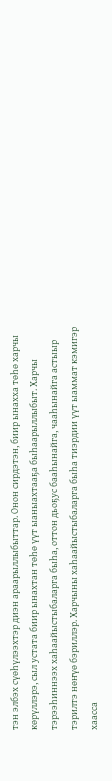тэн элбэх сүөһүлээхтэр диэн араарыллыбыттар. Онон сирдэтэн, биир ынахха төһө харчы көрүллэрэ, сыл устата биир ынахтан төһө үүт ыаныахтааҕа быһаарыллыбыт. Харчы тэрээһиннээх хаһаайыстыбаларга быһа, оттон дьоҕус бааһынайга, чааһынайга астыыр тэрилтэ нөҥүө бэриллэр. Харчыны хаһаайыстыбаларга быһа тиэрдии үүт ыаммат кэмигэр хаасса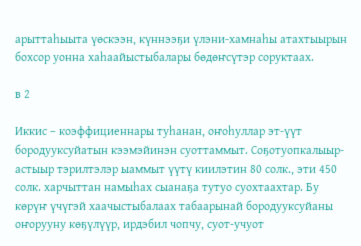арыттаһыыта үөскээн, күннээҕи үлэни-хамнаһы атахтыырын бохсор уонна хаһаайыстыбалары бөдөҥсүтэр соруктаах.

в 2

Иккис – коэффициеннары туһанан, оҥоһуллар эт-үүт бородууксуйатын кээмэйинэн суоттаммыт. Соҕотуопкалыыр-астыыр тэрилтэлэр ыаммыт үүтү киилэтин 80 солк., эти 450 солк. харчыттан намыһах сыанаҕа тутуо суохтаахтар. Бу көрүҥ үчүгэй хаачыстыбалаах табаарынай бородууксуйаны оҥорууну көҕүлүүр, ирдэбил чопчу, суот-учуот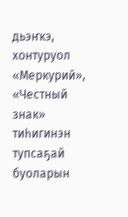дьэҥкэ, хонтуруол «Меркурий», «Честный знак» тиһигинэн тупсаҕай буоларын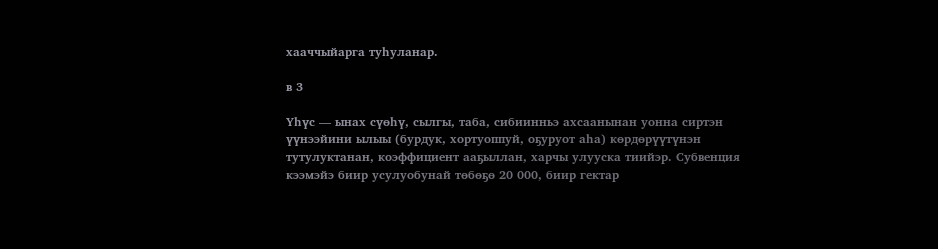хааччыйарга туһуланар.

в 3

Үһүс — ынах сүөһү, сылгы, таба, сибиинньэ ахсаанынан уонна сиртэн үүнээйини ылыы (бурдук, хортуоппуй, оҕуруот аһа) көрдөрүүтүнэн тутулуктанан, коэффициент ааҕыллан, харчы улууска тиийэр. Субвенция кээмэйэ биир усулуобунай төбөҕө 20 000, биир гектар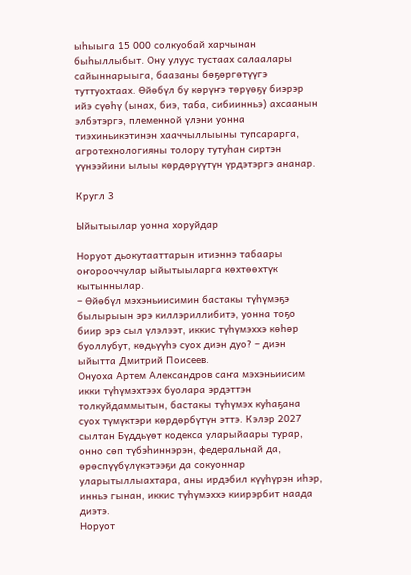ыһыыга 15 000 солкуобай харчынан быһыллыбыт. Ону улуус тустаах салаалары сайыннарыыга, баазаны бөҕөргөтүүгэ туттуохтаах. Өйөбүл бу көрүҥэ төрүөҕү биэрэр ийэ сүөһү (ынах, биэ, таба, сибиинньэ) ахсаанын элбэтэргэ, племенной үлэни уонна тиэхиньикэтинэн хааччыллыыны тупсарарга, агротехнологияны толору тутуһан сиртэн үүнээйини ылыы көрдөрүүтүн үрдэтэргэ ананар.

Кругл 3

Ыйытыылар уонна хоруйдар

Норуот дьокутааттарын итиэннэ табаары оҥорооччулар ыйытыыларга көхтөөхтүк кытыннылар.
– Өйөбүл мэхэньиисимин бастакы түһүмэҕэ былырыын эрэ киллэриллибитэ, уонна тоҕо биир эрэ сыл үлэлээт, иккис түһүмэххэ көһөр буоллубут, көдьүүһэ суох диэн дуо? – диэн ыйытта Дмитрий Поисеев.
Онуоха Артем Александров саҥа мэхэньиисим икки түһүмэхтээх буолара эрдэттэн толкуйдаммытын, бастакы түһүмэх куһаҕана суох түмүктэри көрдөрбүтүн эттэ. Кэлэр 2027 сылтан Бүддьүөт кодекса уларыйаары турар, онно сөп түбэһиннэрэн, федеральнай да, өрөспүүбүлүкэтээҕи да сокуоннар уларытыллыахтара, аны ирдэбил күүһүрэн иһэр, инньэ гынан, иккис түһүмэххэ киирэрбит наада диэтэ.
Норуот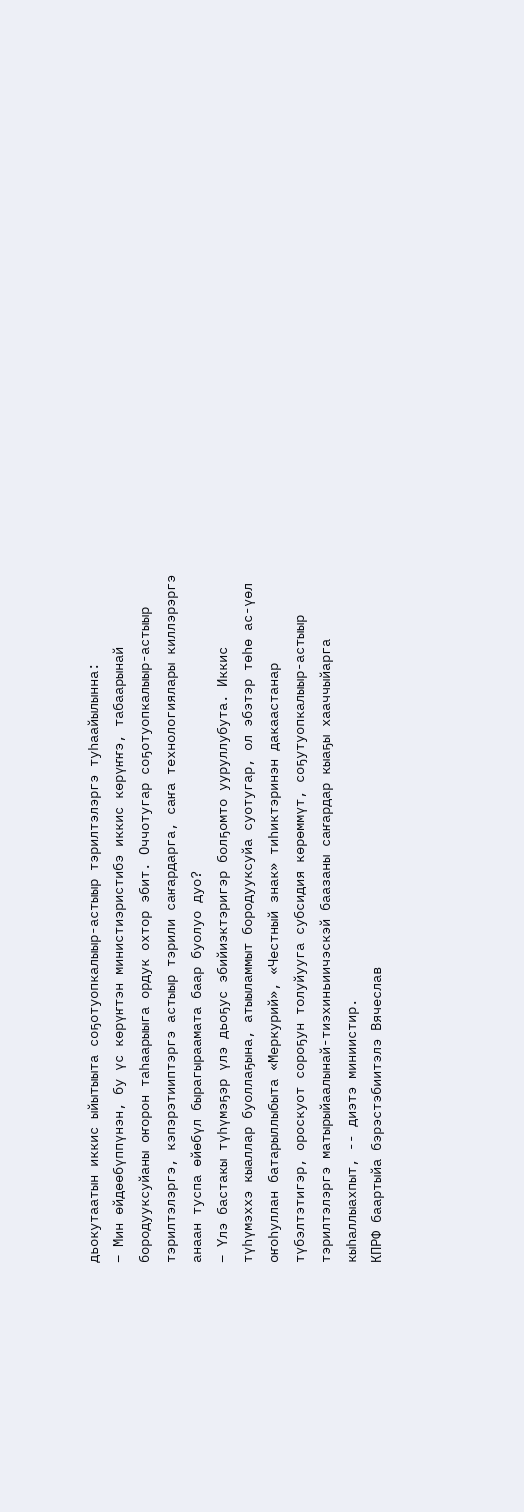дьокутаатын иккис ыйытыыта соҕотуопкалыыр-астыыр тэрилтэлэргэ туһаайылынна:
– Мин өйдөөбүппүнэн, бу үс көрүҥтэн министиэристибэ иккис көрүҥҥэ, табаарынай бородууксуйаны оҥорон таһаарыыга ордук охтор эбит. Оччотугар соҕотуопкалыыр-астыыр тэрилтэлэргэ, кэпэрэтииптэргэ астыыр тэрили саҥардарга, саҥа технологиялары киллэрэргэ анаан туспа өйөбүл бырагыраамата баар буолуо дуо?
– Үлэ бастакы түһүмэҕэр үлэ дьоҕус эбийиэктэригэр болҕомто ууруллубута. Иккис түһүмэххэ кыаллар буоллаҕына, атыыламмыт бородууксуйа суотугар, ол эбэтэр төһө ас-үөл оҥоһуллан батарыллыбыта «Меркурий», «Честный знак» тиһиктэринэн дакаастанар түбэлтэтигэр, ороскуот сороҕун толуйууга субсидия көрөммүт, соҕутуопкалыыр-астыыр тэрилтэлэргэ матырыйаалынай-тиэхиньиичэскэй баазаны саҥардар кыаҕы хааччыйарга кыһаллыахпыт, -- диэтэ миниистир.
КПРФ баартыйа бэрэстэбиитэлэ Вячеслав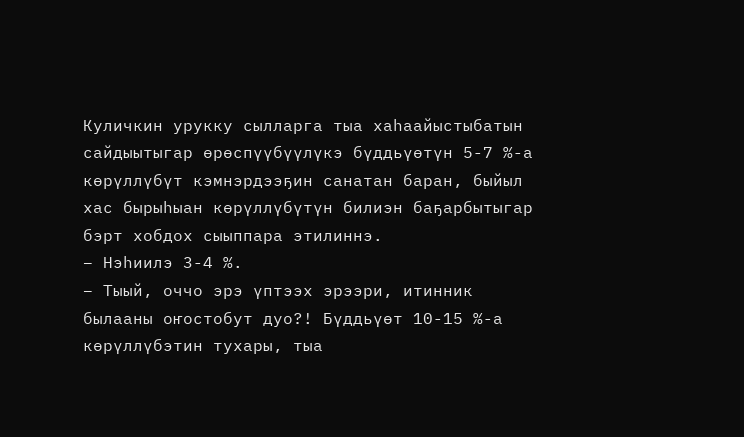Куличкин урукку сылларга тыа хаһаайыстыбатын сайдыытыгар өрөспүүбүүлүкэ бүддьүөтүн 5-7 %-а көрүллүбүт кэмнэрдээҕин санатан баран, быйыл хас бырыһыан көрүллүбүтүн билиэн баҕарбытыгар бэрт хобдох сыыппара этилиннэ.
– Нэһиилэ 3-4 %.
– Тыый, оччо эрэ үптээх эрээри, итинник былааны оҥостобут дуо?! Бүддьүөт 10-15 %-а көрүллүбэтин тухары, тыа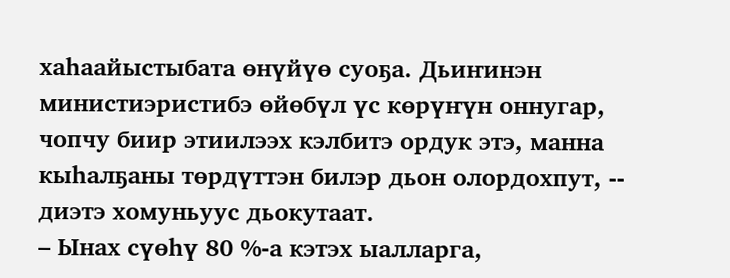хаһаайыстыбата өнүйүө суоҕа. Дьиҥинэн министиэристибэ өйөбүл үс көрүҥүн оннугар, чопчу биир этиилээх кэлбитэ ордук этэ, манна кыһалҕаны төрдүттэн билэр дьон олордохпут, -- диэтэ хомуньуус дьокутаат.
– Ынах сүөһү 80 %-а кэтэх ыалларга,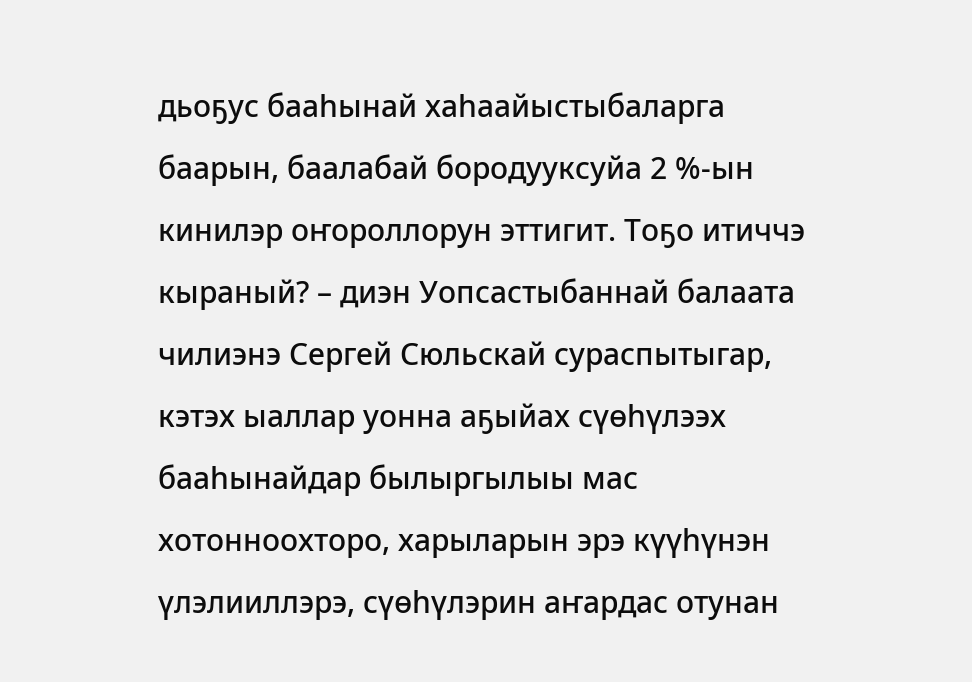дьоҕус бааһынай хаһаайыстыбаларга баарын, баалабай бородууксуйа 2 %-ын кинилэр оҥороллорун эттигит. Тоҕо итиччэ кыраный? – диэн Уопсастыбаннай балаата чилиэнэ Сергей Сюльскай сураспытыгар, кэтэх ыаллар уонна аҕыйах сүөһүлээх бааһынайдар былыргылыы мас хотонноохторо, харыларын эрэ күүһүнэн үлэлииллэрэ, сүөһүлэрин аҥардас отунан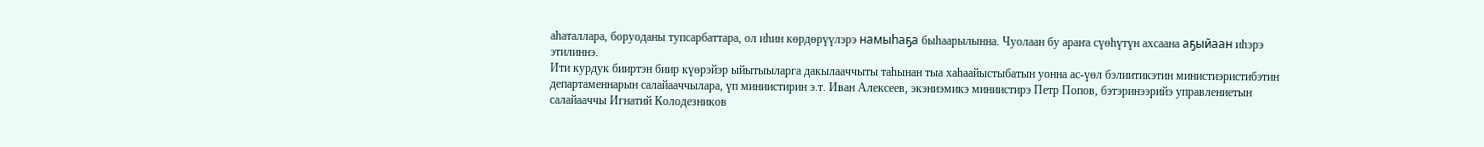аһаталлара, боруоданы тупсарбаттара, ол иһин көрдөрүүлэрэ намыһаҕа быһаарылынна. Чуолаан бу араҥа сүөһүтүн ахсаана аҕыйаан иһэрэ этилиннэ.
Ити курдук бииртэн биир күөрэйэр ыйытыыларга дакылааччыты таһынан тыа хаһаайыстыбатын уонна ас-үөл бэлиитикэтин министиэристибэтин департаменнарын салайааччылара, үп миниистирин э.т. Иван Алексеев, экэниэмикэ миниистирэ Петр Попов, бэтэринээрийэ управлениетын салайааччы Игнатий Колодезников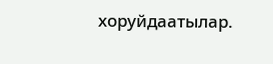хоруйдаатылар.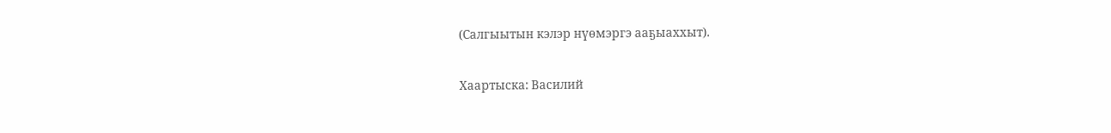(Салгыытын кэлэр нүөмэргэ ааҕыаххыт).

Хаартыска: Василий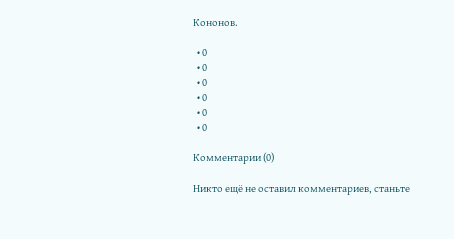Кононов.

  • 0
  • 0
  • 0
  • 0
  • 0
  • 0

Комментарии (0)

Никто ещё не оставил комментариев, станьте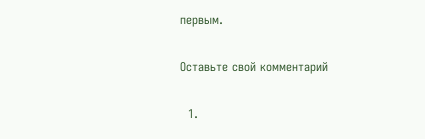первым.

Оставьте свой комментарий

  1.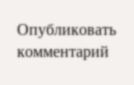Опубликовать комментарий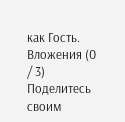как Гость.
Вложения (0 / 3)
Поделитесь своим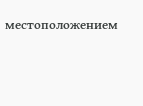местоположением